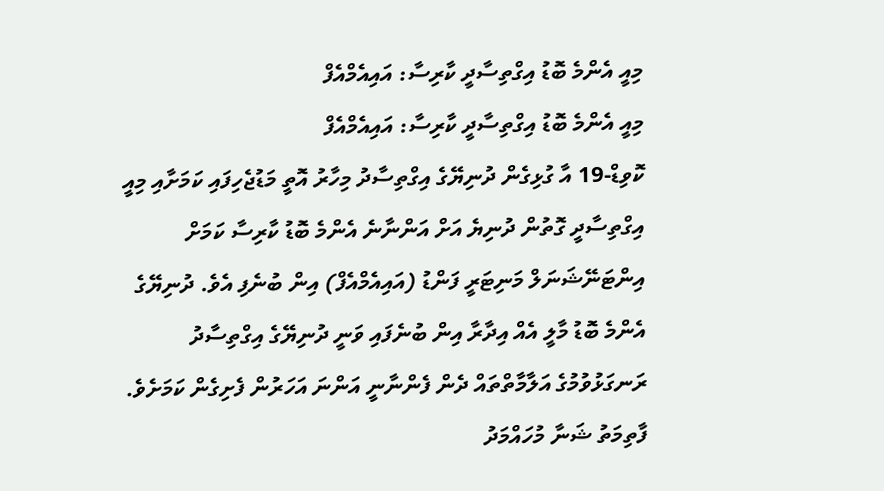މިއީ އެންމެ ބޮޑު އިގްތިސާދީ ކާރިސާ: އައިއެމްއެފް
މިއީ އެންމެ ބޮޑު އިގްތިސާދީ ކާރިސާ: އައިއެމްއެފް
ކޮވިޑް-19 އާ ގުޅިގެން ދުނިޔޭގެ އިގްތިސާދު މިހާރު އޮތީ މަޑުޖެހިފައި ކަމަށާއި މިއީ އިގްތިސާދީ ގޮތުން ދުނިޔެ އަށް އަންނާނެ އެންމެ ބޮޑު ކާރިސާ ކަމަށް އިންޓަނޭޝަނަލް މަނިޓަރީ ފަންޑު (އައިއެމްއެފް) އިން ބުނެފި އެވެ. ދުނިޔޭގެ އެންމެ ބޮޑު މާލީ އެއް އިދާރާ އިން ބުނެފައި ވަނީ ދުނިޔޭގެ އިގްތިސާދު ރަނގަޅުވުމުގެ އަލާމާތްތައް ދެން ފެންނާނީ އަންނަ އަހަރުން ފެށިގެން ކަމަށެވެ.
ފާތިމަތު ޝަނާ މުހައްމަދު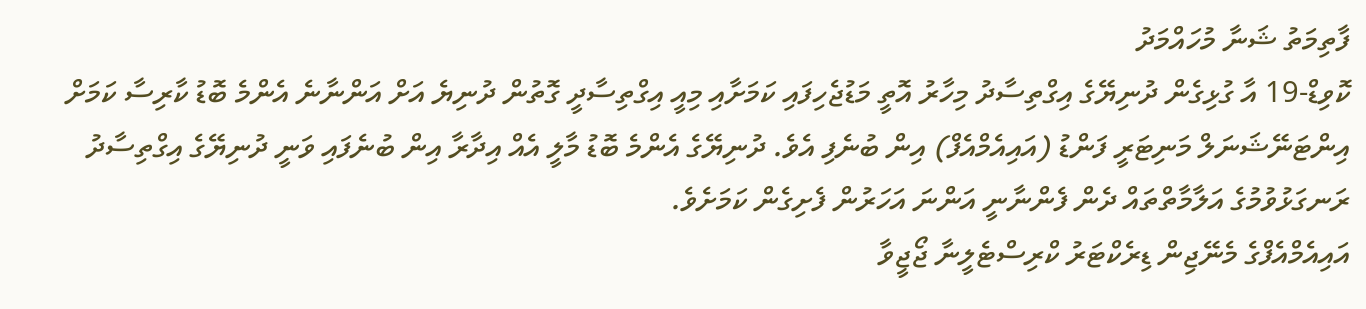ފާތިމަތު ޝަނާ މުހައްމަދު
ކޮވިޑް-19 އާ ގުޅިގެން ދުނިޔޭގެ އިގްތިސާދު މިހާރު އޮތީ މަޑުޖެހިފައި ކަމަށާއި މިއީ އިގްތިސާދީ ގޮތުން ދުނިޔެ އަށް އަންނާނެ އެންމެ ބޮޑު ކާރިސާ ކަމަށް އިންޓަނޭޝަނަލް މަނިޓަރީ ފަންޑު (އައިއެމްއެފް) އިން ބުނެފި އެވެ. ދުނިޔޭގެ އެންމެ ބޮޑު މާލީ އެއް އިދާރާ އިން ބުނެފައި ވަނީ ދުނިޔޭގެ އިގްތިސާދު ރަނގަޅުވުމުގެ އަލާމާތްތައް ދެން ފެންނާނީ އަންނަ އަހަރުން ފެށިގެން ކަމަށެވެ.
އައިއެމްއެފްގެ މެނޭޖިން ޑިރެކްޓަރު ކްރިސްޓެލީނާ ޖޯޖީވާ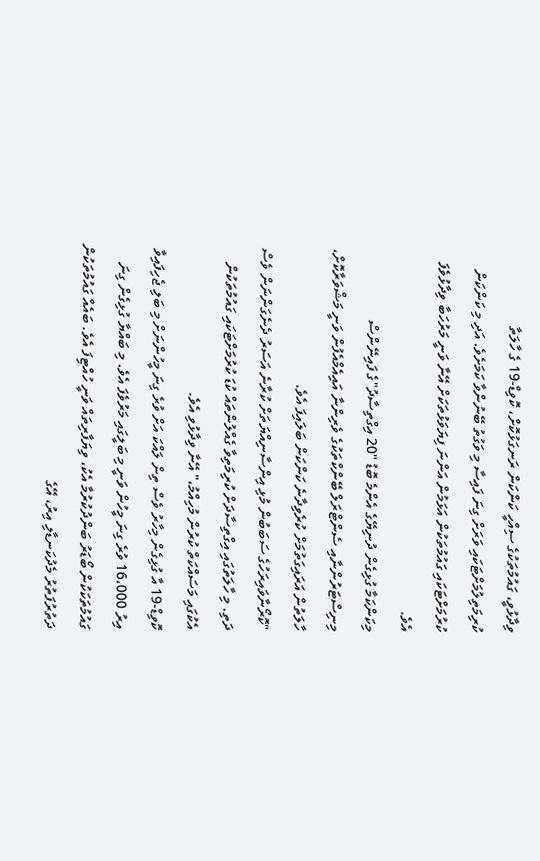ވިދާޅުވީ، ގައުމުތަކުގެ ސިއްހީ ކަންކަން ރަނގަޅުކޮށް، ކޮވިޑް-19 ގެ ހާލަތާ ކުރިމަތިލުމަށްޓަކައި ވަރަށް ގިނަ ފައިސާ މި ވަގުތު ބޭނުންވާ ކަމަށެވެ. އަދި މި ކަންކަން ކުރުމަށްޓަކައި ގައުމުތަކުން އަޅަމުން އަންނަ ފިޔަވަޅުތަކަށް އޭނާ ވަނީ މަރުހަބާ ވިދާޅުވެފަ އެވެ.
މިކަންކަމާ ގުޅިގެން ދުނިޔޭގެ އެންމެ ބޮޑު "20 އިގްތިސާދު"ގެ ފައިނޭންސް މިނިސްޓަރުންނާއި ސެންޓްރަލް ބޭންކްތަކުގެ ވެރިންނާ އައިއެމްއެފުން ވަނީ މަޝްވަރާކޮށް، ހާލަތުން އަރައިގަތުމަށް ކުރެވިދާނެ ކަންކަން ބަލައިފަ އެވެ.
"ކޮރޯނާވައިރަހުގެ ސަބަބުން މުޅި އިންސާނިއްޔަތަށް ކުރާނެ އަސަރު ދެނެގަންނަން ވެސް ދަތި. މި ހާލަތުގައި އިގްތިސާދަށް ކުރިމަތިވާ ގެއްލުންތައް ކުޑަ ކުރުމަށްޓަކައި ގައުމުތަކުން އެކުގައި މަސައްކަތް ކުރުން މުހިއްމު،" އޭނާ ވިދާޅުވި އެވެ.
ކޮވިޑް-19 އާ ގުޅިގެން މިހާރު ވެސް ތިން ލައްކަ އަށް ވުރެ ގިނަ މީހުންނަށް މި ބަލި ޖެހިފައިވާ އިރު 16،000 ވުރެ ގިނަ މީހުން ވަނީ މި ބަލީގައި މަރުވެފަ އެވެ. މި ބައްޔާ ގުޅިގެން ގިނަ ގައުމުތަކަކުން ބޯޑަރު ބަންދުކުރުމާ އެކު، ވިޔަފާރިތައް ވަނީ ހުއްޓިފަ އެވެ. ބައެއް ގައުމުތަކުން ދަތުރުފަތުރު މެދުކަނޑާލި އިރު، އޭގެ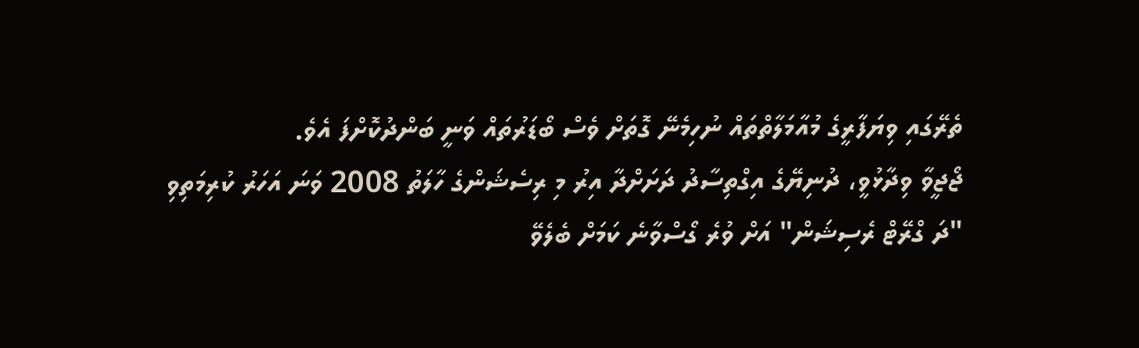ތެރޭގައި ވިޔަފާރީގެ މުއާމަލާތްތައް ނުހިމެނޭ ގޮތަށް ވެސް ބޯޑަރުތައް ވަނީ ބަންދުކޮށްފަ އެވެ.
ޖޯޖީވާ ވިދާޅުވީ، ދުނިޔޭގެ އިގްތިސާދު ދަށަށްދާ އިރު މި ރިސެޝަންގެ ހާލަތު 2008 ވަނަ އަހަރު ކުރިމަތިވި "ދަ ގްރޭޓް ރެސިޝަން" އަށް ވުރެ ގޯސްވާނެ ކަމަށް ބެލެވޭ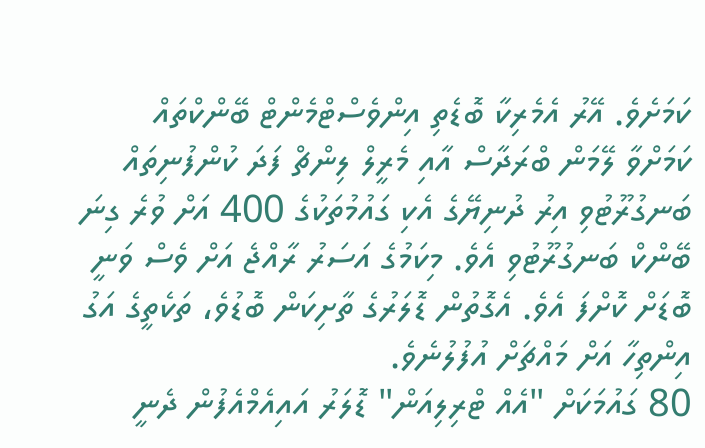ކަމަށެވެ. އޭރު އެމެރިކާ ބޮޑެތި އިންވެސްޓްމެންޓް ބޭންކްތައް ކަމަށްވާ ލޭމަން ބްރަދާސް އާއި މެރީލް ލިންޗް ފަދަ ކުންފުނިތައް ބަނގުރޫޓުވި އިރު ދުނިޔޭގެ އެކި ގައުމުތަކުގެ 400 އަށް ވުރެ ގިނަ ބޭންކް ބަނގުރޫޓުވި އެވެ. މިކަމުގެ އަސަރު ރާއްޖެ އަށް ވެސް ވަނީ ބޮޑަށް ކޮށްފަ އެވެ. އެގޮތުން ޑޮލަރުގެ ތާށިކަން ބޮޑުވެ، ތަކެތީގެ އަގު އިންތިހާ އަށް މައްޗަށް އުފުލުނެވެ.
80 ގައުމަކަށް "އެއް ޓްރިލިއަން" ޑޮލަރު އައިއެމްއެފުން ދެނީ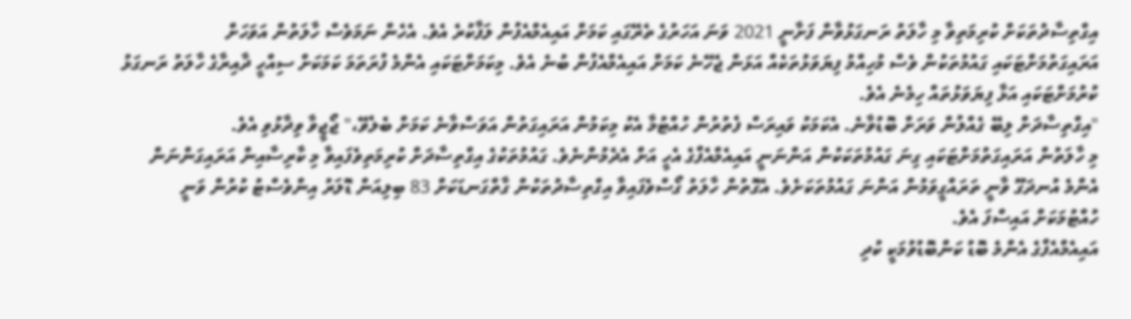އިގްތިސާދުތަކަށް ކުރިމަތިވާ މި ހާލަތު ރަނގަޅުވާން ފަށާނީ 2021 ވަނަ އަހަރުގެ ތެރޭގައި ކަމަށް އައިއެމްއެފުން ލަފާކުރެ އެވެ. އެހެން ނަމަވެސް ހާލަތުން އަވަހަށް އަރައިގަތުމަށްޓަކައި ގައުމުތަކުން ވެސް މުހިއްމު ފިޔަވަޅުތަކެއް އަޅަން ޖެހޭނެ ކަމަށް އައިއެމްއެފުން ބުނެ އެވެ. މިކަމަށްޓަކައި އެންމެ ފުރަތަމަ ކަމަކަށް ސިއްހީ ދާއިރާގެ ހާލަތު ރަނގަޅު ކުރުމަށްޓަކައި އަޅާ ފިޔަވަޅުތައް ހިމެނެ އެވެ.
"އިގްތިސާދަށް ލިބޭ ގެއްލުން ވަރަށް ބޮޑުވާނެ. އެކަމަކު ވައިރަސް ފެތުރުން ހުއްޓުމާ އެކު މިކަމުން އަރައިގަތުން އަވަސްވާނެ ކަމަށް ބެލެވޭ،" ޖޯޖީވާ ވިދާޅުވި އެވެ.
މި ހާލަތުން އަރައިގަތުމަށްޓަކައި ގިނަ ގައުމުތަކަކުން އަންނަނީ އައިއެމްއެފްގެ އެހީ އަށް އެދެމުންނެވެ. ގައުމުތަކުގެ އިގްތިސާދަށް ކުރިމަތިވެފައިވާ މި ކާރިސާއިން އަރައިގަންނަން އެންމެ އުނދަގޫ ވާނީ ތަރައްގީވަމުން އަންނަ ގައުމުތަކަށެވެ. އެގޮތުން ހާލަތު ގޯސްވެފައިވާ އިގްތިސާދުތަކުން ގާތްގަނޑަކަށް 83 ބިލިއަން ޑޮލަރު އިންވެސްޓު ކުރުން ވަނީ ހުއްޓުމަކަށް އައިސްފަ އެވެ.
އައިއެމްއެފްގެ އެންމެ ބޮޑު ކަންބޮޑުވުމަކީ ކުދި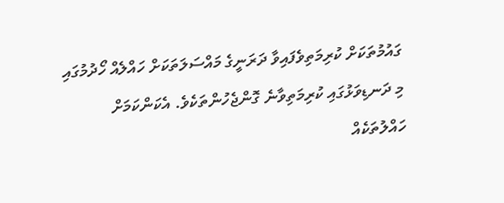ގައުމުތަކަށް ކުރިމަތިވެފައިވާ ދަރަނީގެ މައްސަލަތަކަށް ހައްލެއް ހޯދުމުގައި މި ދަނޑިވަޅުގައި ކުރިމަތިވާނެ ގޮންޖެހުންތަކެވެ. އެކަންކަމަށް ހައްލުތަކެއް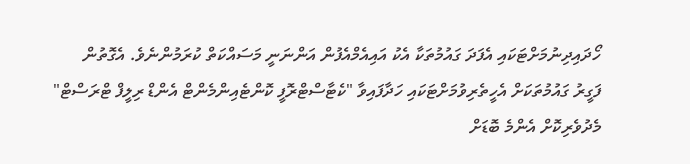ހޯދައިދިނުމަށްޓަކައި އެފަދަ ގައުމުތަކާ އެކު އައިއެމްއެފުން އަންނަނީ މަސައްކަތް ކުރަމުންނެވެ. އެގޮތުން ފަގީރު ގައުމުތަކަށް އެހީތެރިވުމަށްޓަކައި ހަދާފައިވާ "ކެޓާސްޓްރޮފީ ކޮންޓެއިންމެންޓް އެންޑް ރިލީފް ޓްރަސްޓް" މެދުވެރިކޮށް އެންމެ ބޮޑަށް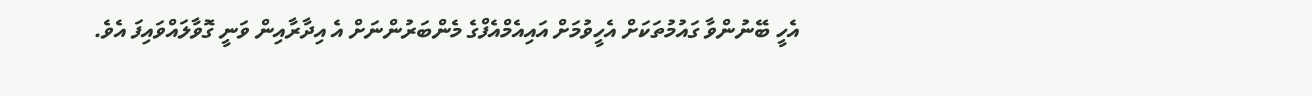އެހީ ބޭނުންވާ ގައުމުތަކަށް އެހީވުމަށް އައިއެމްއެފްގެ މެންބަރުންނަށް އެ އިދާރާއިން ވަނީ ގޮވާލައްވައިފަ އެވެ.